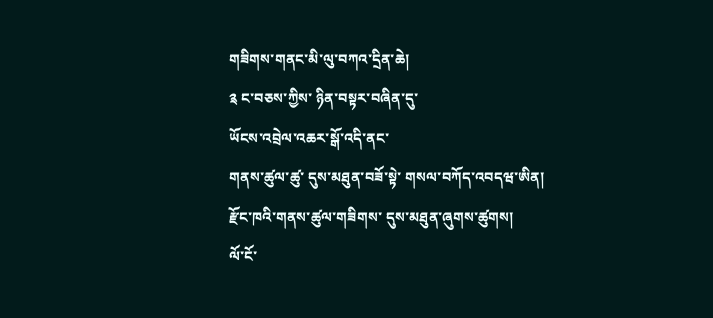གཟིགས་གནང་མི་ལུ་བཀའ་དྲིན་ཆེ།
༉ ང་བཅས་ཀྱིས་ ཉིན་བསྟར་བཞིན་དུ་
ཡོངས་འབྲེལ་འཆར་སྒོ་འདི་ནང་
གནས་ཚུལ་ཚུ་ དུས་མཐུན་བཟོ་སྟེ་ གསལ་བཀོད་འབདཝ་ཨིན།
རྫོང་ཁའི་གནས་ཚུལ་གཟིགས་ དུས་མཐུན་ཞུགས་ཚུགས།
ལོ་ངོ་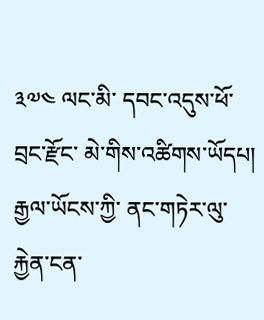༣༧༤ ལང་མི་ དབང་འདུས་ཕོ་བྲང་རྫོང་ མེ་གིས་འཚིགས་ཡོདཔ།
རྒྱལ་ཡོངས་ཀྱི་ ནང་གཏེར་ལུ་ རྐྱེན་ངན་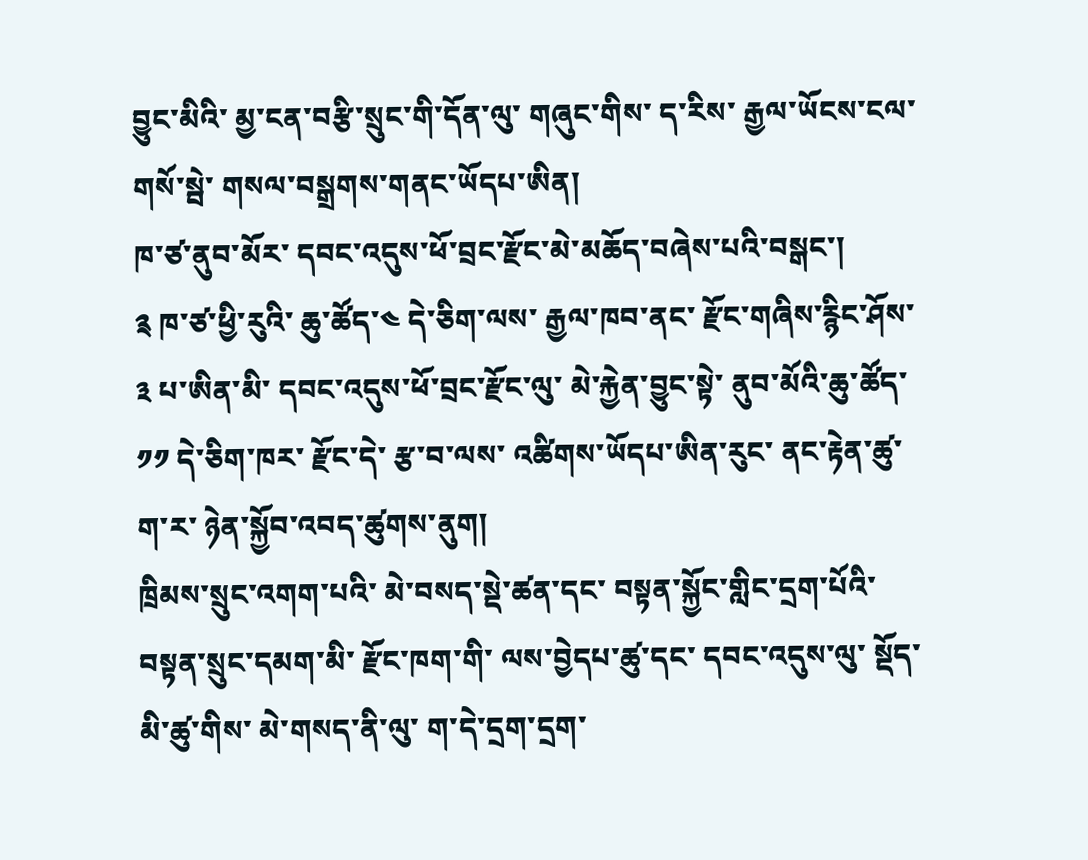བྱུང་མིའི་ མྱ་ངན་བརྩི་སྲུང་གི་དོན་ལུ་ གཞུང་གིས་ ད་རིས་ རྒྱལ་ཡོངས་ངལ་གསོ་སྦེ་ གསལ་བསྒྲགས་གནང་ཡོདཔ་ཨིན།
ཁ་ཙ་ནུབ་མོར་ དབང་འདུས་ཕོ་བྲང་རྫོང་མེ་མཆོད་བཞེས་པའི་བསྒང་།
༉ ཁ་ཙ་ཕྱི་རུའི་ ཆུ་ཚོད་༤ དེ་ཅིག་ལས་ རྒྱལ་ཁབ་ནང་ རྫོང་གཞིས་རྙིང་ཤོས་༣ པ་ཨིན་མི་ དབང་འདུས་ཕོ་བྲང་རྫོང་ལུ་ མེ་རྐྱེན་བྱུང་སྟེ་ ནུབ་མོའི་ཆུ་ཚོད་༡༡ དེ་ཅིག་ཁར་ རྫོང་དེ་ རྩ་བ་ལས་ འཚིགས་ཡོདཔ་ཨིན་རུང་ ནང་རྟེན་ཚུ་ག་ར་ ཉེན་སྐྱོབ་འབད་ཚུགས་ནུག།
ཁྲིམས་སྲུང་འགག་པའི་ མེ་བསད་སྡེ་ཚན་དང་ བསྟན་སྐྱོང་གླིང་དྲག་པོའི་བསྟན་སྲུང་དམག་མི་ རྫོང་ཁག་གི་ ལས་བྱེདཔ་ཚུ་དང་ དབང་འདུས་ལུ་ སྡོད་མི་ཚུ་གིས་ མེ་གསད་ནི་ལུ་ ག་དེ་དྲག་དྲག་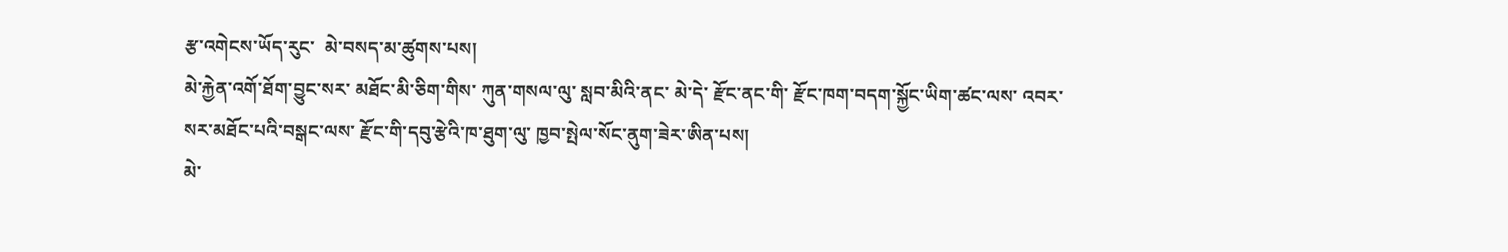རྩ་འགེངས་ཡོད་རུང་  མེ་བསད་མ་ཚུགས་པས།
མེ་རྐྱེན་འགོ་ཐོག་བྱུང་སར་ མཐོང་མི་ཅིག་གིས་ ཀུན་གསལ་ལུ་ སླབ་མིའི་ནང་ མེ་དེ་ རྫོང་ནང་གི་ རྫོང་ཁག་བདག་སྐྱོང་ཡིག་ཚང་ལས་ འབར་སར་མཐོང་པའི་བསྒང་ལས་ རྫོང་གི་དབུ་རྩེའི་ཁ་ཐུག་ལུ་ ཁྱབ་སྤེལ་སོང་ནུག་ཟེར་ཨིན་པས།
མེ་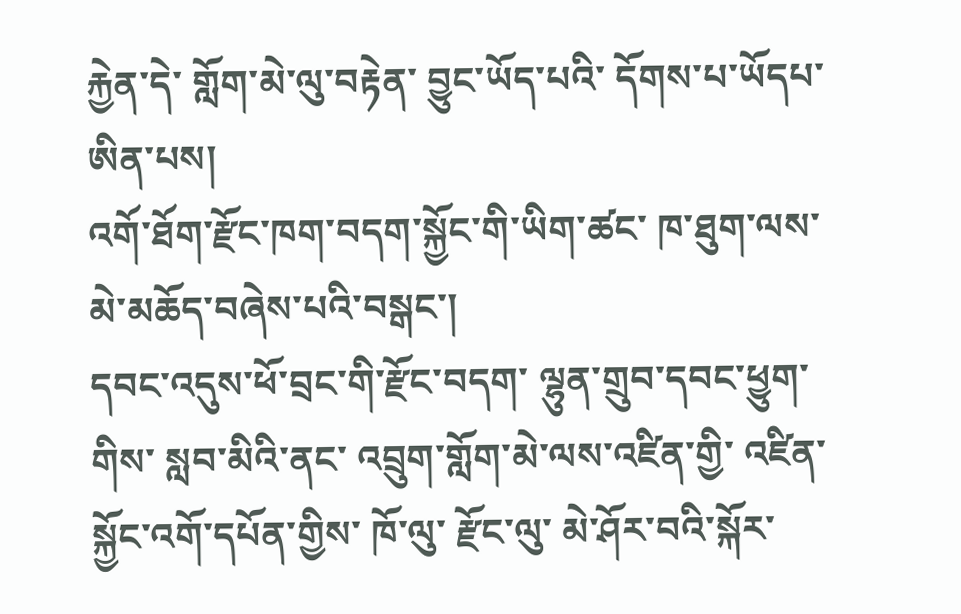རྐྱེན་དེ་ གློག་མེ་ལུ་བརྟེན་ བྱུང་ཡོད་པའི་ དོགས་པ་ཡོདཔ་ཨིན་པས།
འགོ་ཐོག་རྫོང་ཁག་བདག་སྐྱོང་གི་ཡིག་ཚང་ ཁ་ཐུག་ལས་
མེ་མཆོད་བཞེས་པའི་བསྒང་།
དབང་འདུས་ཕོ་བྲང་གི་རྫོང་བདག་ ལྷུན་གྲུབ་དབང་ཕྱུག་གིས་ སླབ་མིའི་ནང་ འབྲུག་གློག་མེ་ལས་འཛིན་གྱི་ འཛིན་སྐྱོང་འགོ་དཔོན་གྱིས་ ཁོ་ལུ་ རྫོང་ལུ་ མེ་ཤོར་བའི་སྐོར་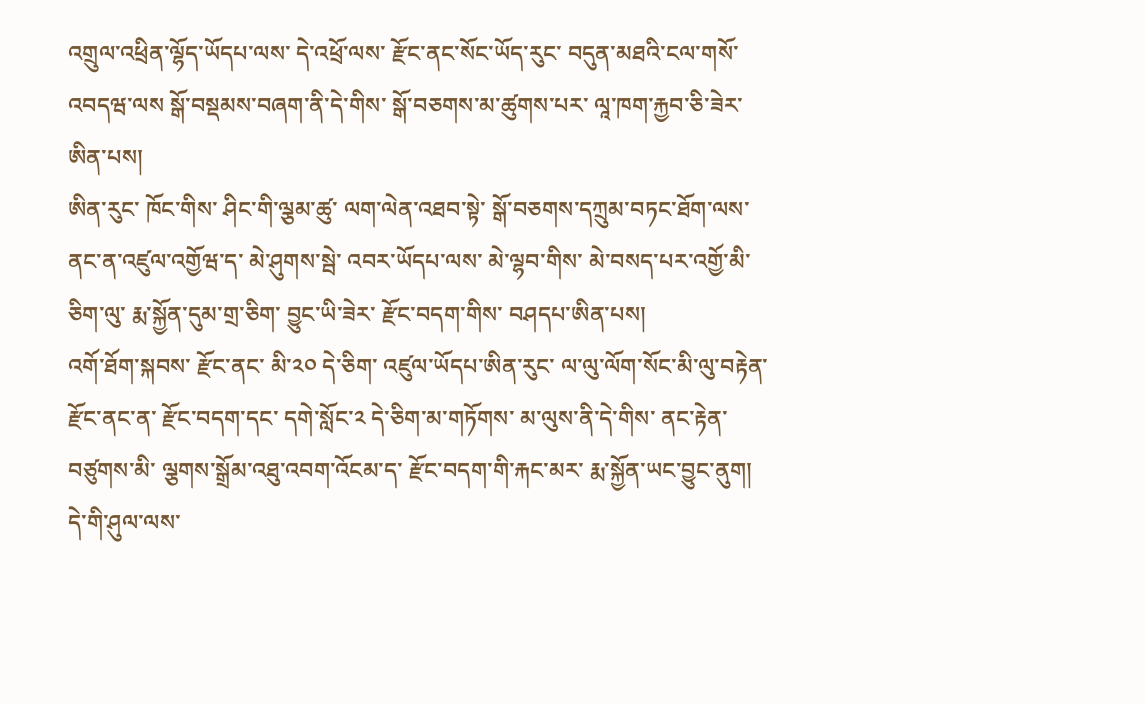འགྲུལ་འཕྲིན་ལྷོད་ཡོདཔ་ལས་ དེ་འཕྲོ་ལས་ རྫོང་ནང་སོང་ཡོད་རུང་ བདུན་མཐའི་ངལ་གསོ་འབདཝ་ལས སྒོ་བསྡམས་བཞག་ནི་དེ་གིས་ སྒོ་བཅགས་མ་ཚུགས་པར་ ལཱ་ཁག་རྐྱབ་ཅི་ཟེར་ཨིན་པས།
ཨིན་རུང་ ཁོང་གིས་ ཤིང་གི་ལྕམ་ཚུ་ ལག་ལེན་འཐབ་སྟེ་ སྒོ་བཅགས་དཀྲུམ་བཏང་ཐོག་ལས་ ནང་ན་འཛུལ་འགྱོཝ་ད་ མེ་ཤུགས་སྦེ་ འབར་ཡོདཔ་ལས་ མེ་ལྷབ་གིས་ མེ་བསད་པར་འགྱོ་མི་ཅིག་ལུ་ རྨ་སྐྱོན་དུམ་གྲ་ཅིག་ བྱུང་ཡི་ཟེར་ རྫོང་བདག་གིས་ བཤདཔ་ཨིན་པས།
འགོ་ཐོག་སྐབས་ རྫོང་ནང་ མི་༢༠ དེ་ཅིག་ འཛུལ་ཡོདཔ་ཨིན་རུང་ ལ་ལུ་ལོག་སོང་མི་ལུ་བརྟེན་ རྫོང་ནང་ན་ རྫོང་བདག་དང་ དགེ་སློང་༢ དེ་ཅིག་མ་གཏོགས་ མ་ལུས་ནི་དེ་གིས་ ནང་རྟེན་བཙུགས་མི་ ལྕགས་སྒྲོམ་འཐུ་འབག་འོངམ་ད་ རྫོང་བདག་གི་རྐང་མར་ རྨ་སྐྱོན་ཡང་བྱུང་ནུག།
དེ་གི་ཤུལ་ལས་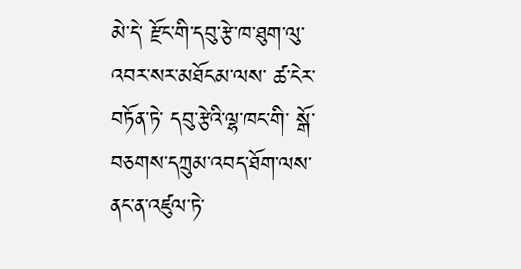མེ་དེ་ རྫོང་གི་དབུ་རྩེ་ཁ་ཐུག་ལུ་ འབར་སར་མཐོངམ་ལས་ ཚ་ངེར་བཏོན་ཏེ་ དབུ་རྩེའི་ལྷ་ཁང་གི་ སྒོ་བཅགས་དཀྲུམ་འབད་ཐོག་ལས་ ནང་ན་འཛུལ་ཏེ་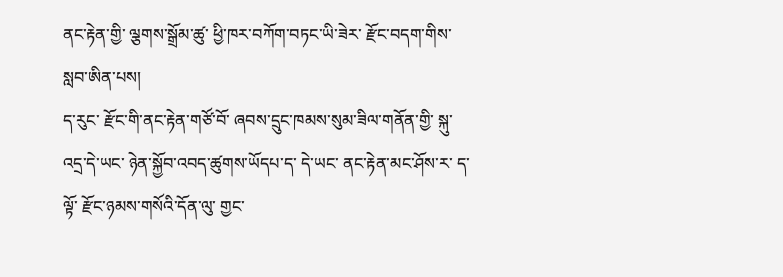ནང་རྟེན་གྱི་ ལྕགས་སྒྲོམ་ཚུ་ ཕྱི་ཁར་བཀོག་བཏང་ཡི་ཟེར་ རྫོང་བདག་གིས་ སླབ་ཨིན་པས།
ད་རུང་ རྫོང་གི་ནང་རྟེན་གཙོ་བོ་ ཞབས་དྲུང་ཁམས་སུམ་ཟིལ་གནོན་གྱི་ སྐུ་འདྲ་དེ་ཡང་ ཉེན་སྐྱོབ་འབད་ཚུགས་ཡོདཔ་ད་ དེ་ཡང་ ནང་རྟེན་མང་ཤོས་ར་ ད་ལྟོ་ རྫོང་ཉམས་གསོའི་དོན་ལུ་ གྱང་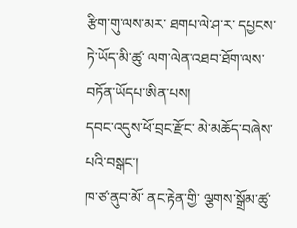རྩིག་གུ་ལས་མར་ ཐགཔ་ལེ་ཤ་ར་ དཔྱངས་ཏེ་ཡོད་མི་ཚུ་ ལག་ལེན་འཐབ་ཐོག་ལས་ བཏོན་ཡོདཔ་ཨིན་པས།
དབང་འདུས་ཕོ་བྲང་རྫོང་ མེ་མཆོད་བཞེས་པའི་བསྒང་།
ཁ་ཙ་ནུབ་མོ་ ནང་རྟེན་གྱི་ ལྕགས་སྒྲོམ་ཚུ་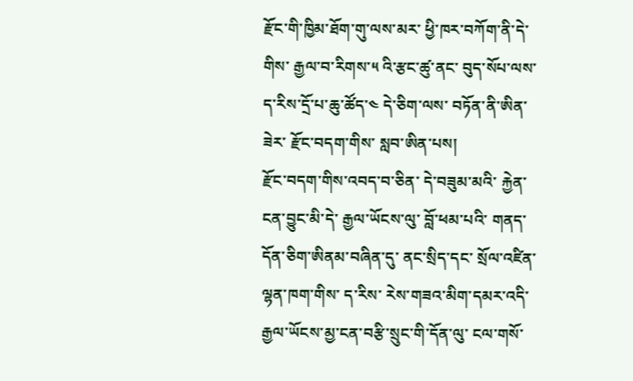རྫོང་གི་ཁྱིམ་ཐོག་གུ་ལས་མར་ ཕྱི་ཁར་བཀོག་ནི་དེ་གིས་ རྒྱལ་བ་རིགས་༥ འི་རྩང་ཚུ་ནང་ བུད་སོཔ་ལས་ ད་རིས་དྲོ་པ་ཆུ་ཚོད་༤ དེ་ཅིག་ལས་ བཏོན་ནི་ཨིན་ཟེར་ རྫོང་བདག་གིས་ སླབ་ཨིན་པས།
རྫོང་བདག་གིས་འབད་བ་ཅིན་ དེ་བཟུམ་མའི་ རྐྱེན་ངན་བྱུང་མི་དེ་ རྒྱལ་ཡོངས་ལུ་ བློ་ཕམ་པའི་ གནད་དོན་ཅིག་ཨིནམ་བཞིན་དུ་ ནང་སྲིད་དང་ སྲོལ་འཛིན་ལྷན་ཁག་གིས་ ད་རིས་ རེས་གཟའ་མིག་དམར་འདི་ རྒྱལ་ཡོངས་མྱ་ངན་བརྩི་སྲུང་གི་དོན་ལུ་ ངལ་གསོ་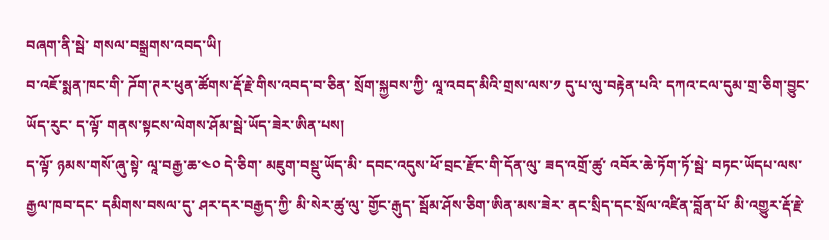བཞག་ནི་སྦེ་ གསལ་བསྒྲགས་འབད་ཡི།
བ་འཇོ་སྨན་ཁང་གི་ ཌོག་ཊར་ཕུན་ཚོགས་རྡོ་རྗེ་གིས་འབད་བ་ཅིན་ སྲོག་སྐྱབས་ཀྱི་ ལཱ་འབད་མིའི་གྲས་ལས་༡ དུ་པ་ལུ་བརྟེན་པའི་ དཀའ་ངལ་དུམ་གྲ་ཅིག་བྱུང་ཡོད་རུང་ ད་ལྟོ་ གནས་སྟངས་ལེགས་ཤོམ་སྦེ་ཡོད་ཟེར་ཨིན་པས།
ད་ལྟོ་ ཉམས་གསོ་ཞུ་སྟེ་ ལཱ་བརྒྱ་ཆ་༤༠ དེ་ཅིག་ མཇུག་བསྡུ་ཡོད་མི་ དབང་འདུས་ཕོ་བྲང་རྫོང་གི་དོན་ལུ་ ཟད་འགྲོ་ཚུ་ འབོར་ཆེ་ཏོག་ཏོ་སྦེ་ བཏང་ཡོདཔ་ལས་ རྒྱལ་ཁབ་དང་ དམིགས་བསལ་དུ་ ཤར་དར་བརྒྱད་ཀྱི་ མི་སེར་ཚུ་ལུ་ གྱོང་རྒུད་ སྦོམ་ཤོས་ཅིག་ཨིན་མས་ཟེར་ ནང་སྲིད་དང་སྲོལ་འཛིན་བློན་པོ་ མི་འགྱུར་རྡོ་རྗེ་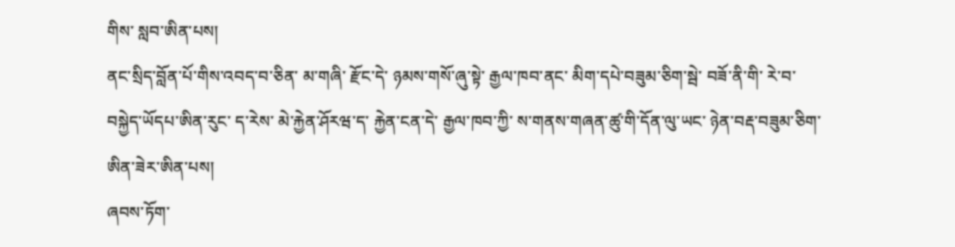གིས་ སླབ་ཨིན་པས།
ནང་སྲིད་བློན་པོ་གིས་འབད་བ་ཅིན་ མ་གཞི་ རྫོང་དེ་ ཉམས་གསོ་ཞུ་སྟེ་ རྒྱལ་ཁབ་ནང་ མིག་དཔེ་བཟུམ་ཅིག་སྦེ་ བཟོ་ནི་གི་ རེ་བ་བསྐྱེད་ཡོདཔ་ཨིན་རུང་ ད་རེས་ མེ་རྐྱེན་ཤོརཝ་ད་ རྐྱེན་ངན་དེ་ རྒྱལ་ཁབ་ཀྱི་ ས་གནས་གཞན་ཚུ་གི་དོན་ལུ་ཡང་ ཉེན་བརྡ་བཟུམ་ཅིག་ཨིན་ཟེར་ཨིན་པས།
ཞབས་ཏོག་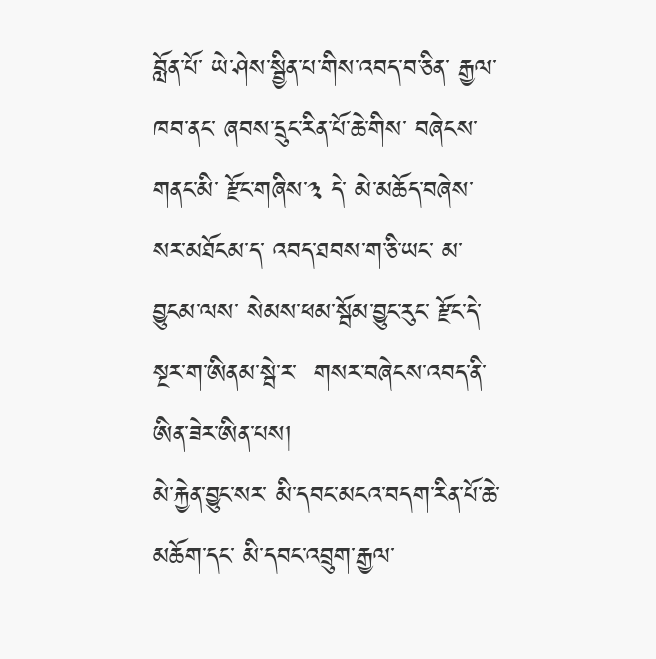བློན་པོ་ ཡེ་ཤེས་སྦྱིན་པ་གིས་འབད་བ་ཅིན་ རྒྱལ་ཁབ་ནང་ ཞབས་དྲུང་རིན་པོ་ཆེ་གིས་ བཞེངས་གནང་མི་ རྫོང་གཞིས་༣ དེ་ མེ་མཆོད་བཞེས་སར་མཐོངམ་ད་ འབད་ཐབས་ག་ཅི་ཡང་ མ་བྱུངམ་ལས་ སེམས་ཕམ་སྦོམ་བྱུང་རུང་ རྫོང་དེ་ སྔར་ག་ཨིནམ་སྦེ་ར་  གསར་བཞེངས་འབད་ནི་ཨིན་ཟེར་ཨིན་པས།
མེ་རྐྱེན་བྱུང་སར་ མི་དབང་མངའ་བདག་རིན་པོ་ཆེ་མཆོག་དང་ མི་དབང་འབྲུག་རྒྱལ་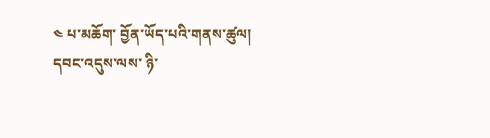༤ པ་མཆོག་ བྱོན་ཡོད་པའི་གནས་ཚུལ།
དབང་འདུས་ལས་ ཉི་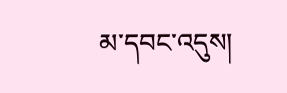མ་དབང་འདུས།